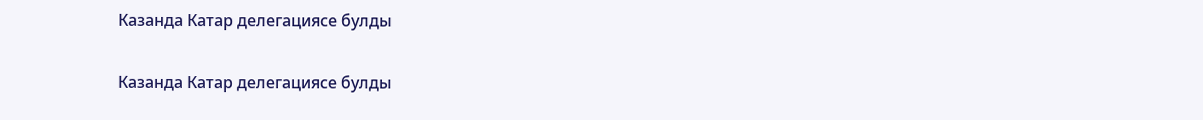Казанда Катар делегациясе булды

Казанда Катар делегациясе булды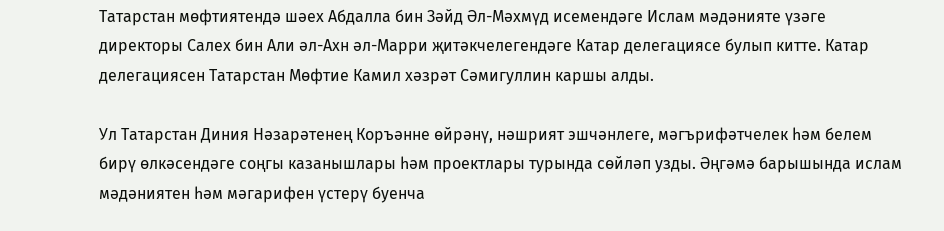Татарстан мөфтиятендә шәех Абдалла бин Зәйд Әл-Мәхмүд исемендәге Ислам мәдәнияте үзәге директоры Салех бин Али әл-Ахн әл-Марри җитәкчелегендәге Катар делегациясе булып китте. Катар делегациясен Татарстан Мөфтие Камил хәзрәт Сәмигуллин каршы алды.

Ул Татарстан Диния Нәзарәтенең Коръәнне өйрәнү, нәшрият эшчәнлеге, мәгърифәтчелек һәм белем бирү өлкәсендәге соңгы казанышлары һәм проектлары турында сөйләп узды. Әңгәмә барышында ислам мәдәниятен һәм мәгарифен үстерү буенча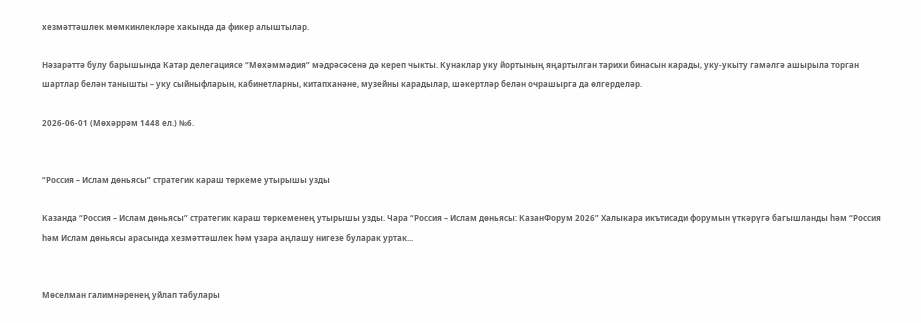хезмәттәшлек мөмкинлекләре хакында да фикер алыштылар.

Нәзарәттә булу барышында Катар делегациясе “Мөхәммәдия” мәдрәсәсенә дә кереп чыкты. Кунаклар уку йортының яңартылган тарихи бинасын карады, уку-укыту гамәлгә ашырыла торган шартлар белән танышты – уку сыйныфларын, кабинетларны, китапханәне, музейны карадылар, шәкертләр белән очрашырга да өлгерделәр.

2026-06-01 (Мөхәррәм 1448 ел.) №6.


“Россия – Ислам дөньясы” стратегик караш төркеме утырышы узды

Казанда “Россия – Ислам дөньясы” стратегик караш төркеменең утырышы узды. Чара “Россия – Ислам дөньясы: КазанФорум 2026” Халыкара икътисади форумын үткәрүгә багышланды һәм “Россия һәм Ислам дөньясы арасында хезмәттәшлек һәм үзара аңлашу нигезе буларак уртак...


Мөселман галимнәренең уйлап табулары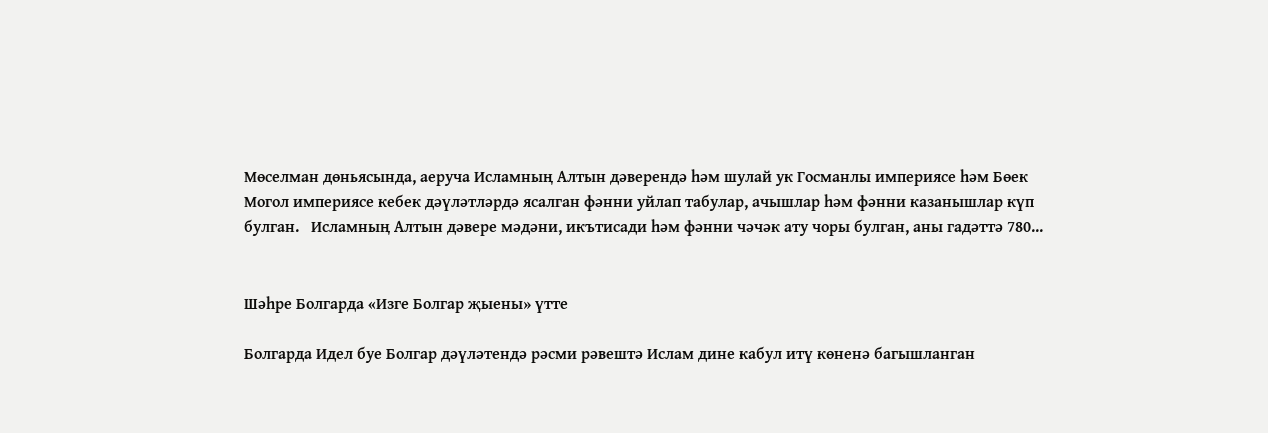Мөселман дөньясында, аеруча Исламның Алтын дәверендә һәм шулай ук Госманлы империясе һәм Бөек Могол империясе кебек дәүләтләрдә ясалган фәнни уйлап табулар, ачышлар һәм фәнни казанышлар күп булган.   Исламның Алтын дәвере мәдәни, икътисади һәм фәнни чәчәк ату чоры булган, аны гадәттә 780...


Шәһре Болгарда «Изге Болгар җыены» үтте

Болгарда Идел буе Болгар дәүләтендә рәсми рәвештә Ислам дине кабул итү көненә багышланган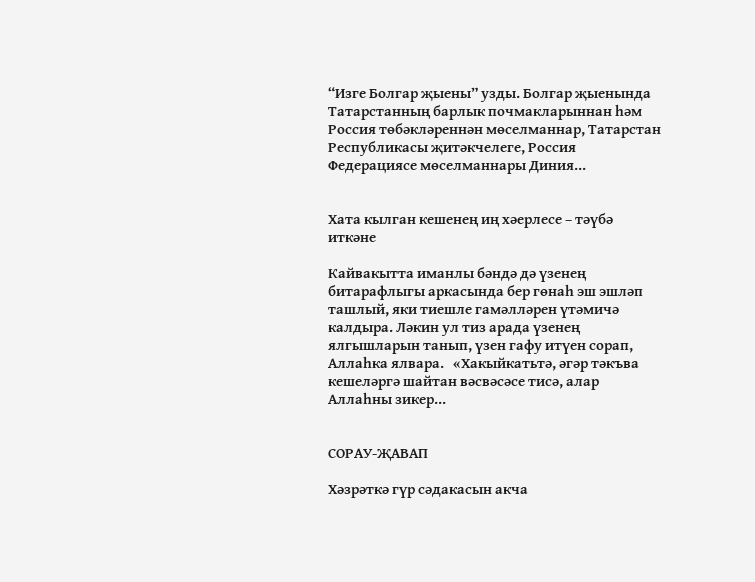“Изге Болгар җыены” узды. Болгар җыенында Татарстанның барлык почмакларыннан һәм Россия төбәкләреннән мөселманнар, Татарстан Республикасы җитәкчелеге, Россия Федерациясе мөселманнары Диния...


Хата кылган кешенең иң хәерлесе – тәүбә иткәне

Кайвакытта иманлы бәндә дә үзенең битарафлыгы аркасында бер гөнаһ эш эшләп ташлый, яки тиешле гамәлләрен үтәмичә калдыра. Ләкин ул тиз арада үзенең ялгышларын танып, үзен гафу итүен сорап, Аллаһка ялвара.   «Хакыйкатьтә, әгәр тәкъва кешеләргә шайтан вәсвәсәсе тисә, алар Аллаһны зикер...


СОРАУ-ҖАВАП

Хәзрәткә гүр сәдакасын акча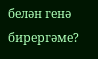белән генә бирергәме?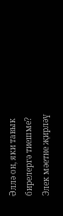Әллә он, яки тавык бирелергә тиешме? Элек мәетне җирләү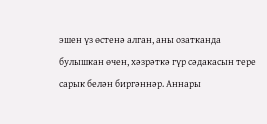эшен үз өстенә алган, аны озатканда булышкан өчен, хәзрәткә гүр сәдакасын тере сарык белән биргәннәр. Аннары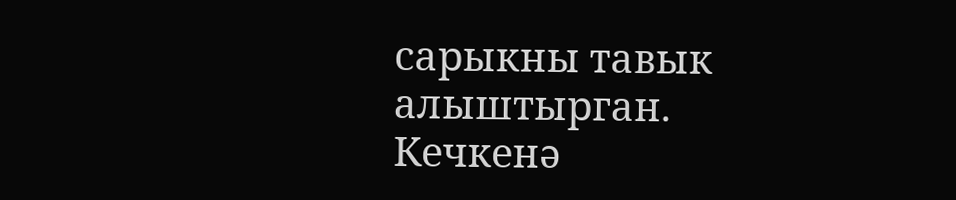сарыкны тавык алыштырган. Кечкенә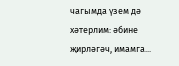чагымда үзем дә хәтерлим: әбине җирләгәч, имамга...